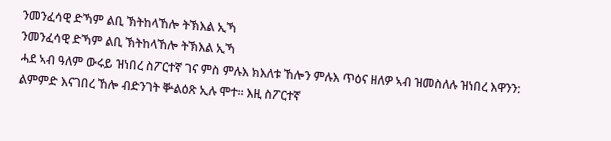ንመንፈሳዊ ድኻም ልቢ ኽትከላኸሎ ትኽእል ኢኻ
ንመንፈሳዊ ድኻም ልቢ ኽትከላኸሎ ትኽእል ኢኻ
ሓደ ኣብ ዓለም ውሩይ ዝነበረ ስፖርተኛ ገና ምስ ምሉእ ክእለቱ ኸሎን ምሉእ ጥዕና ዘለዎ ኣብ ዝመስለሉ ዝነበረ እዋንን: ልምምድ እናገበረ ኸሎ ብድንገት ቝልዕጽ ኢሉ ሞተ። እዚ ስፖርተኛ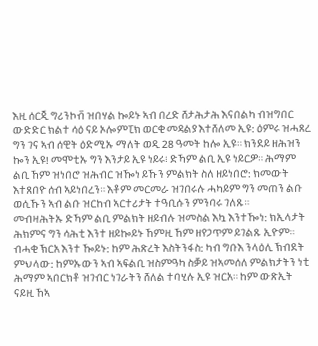እዚ ሰርጂ ግሪንኮቭ ዝበሃል ኰይኑ ኣብ በረድ ሸታሕታሕ እናበልካ ብዝግበር ውድድር ክልተ ሳዕ ናይ ኦሎምፒክ ወርቂ መዳልያ እተሸለመ ኢዩ: ዕምሩ ዝሓጸረ ግን ገና ኣብ ሰዊት ዕድሚኡ ማለት ወዲ 28 ዓመት ከሎ ኢዩ። ክንደይ ዘሕዝን ኰን ኢዩ! መሞቲኡ ግን እንታይ ኢዩ ነይሩ፧ ድኻም ልቢ ኢዩ ነይርዎ። ሕማም ልቢ ኸም ዝነበሮ ዝሕብር ዝዀነ ይኹን ምልክት ስለ ዘይነበሮ: ክመውት እተጸበዮ ሰብ ኣይነበረን። እቶም መርመራ ዝገበሩሉ ሓካይም ግን መጠን ልቡ ወሲኹን ኣብ ልቡ ዝርከብ ኣርተሪታት ተዓቢሱን ምንባሩ ገለጹ።
መብዛሕትኡ ድኻም ልቢ ምልክት ዘይብሉ ዝመስል እኳ እንተዀነ: ክኢላታት ሕክምና ግን ሳሕቲ እንተ ዘይኰይኑ ኸምዚ ኸም ዘየጋጥም ይገልጹ ኢዮም። ብሓቂ ኽርአ እንተ ዀይኑ: ከም ሕጽረት እስትንፋስ: ካብ ግቡእ ንላዕሊ ኽብደት ምህላው: ከምኡውን ኣብ ኣፍልቢ ዝስምዓካ ስቓይ ዝኣመሰለ ምልክታትን ነቲ ሕማም ኣበርክቶ ዝገብር ነገራትን ሸለል ተባሂሉ ኢዩ ዝርአ። ከም ውጽኢት ናይዚ ኸኣ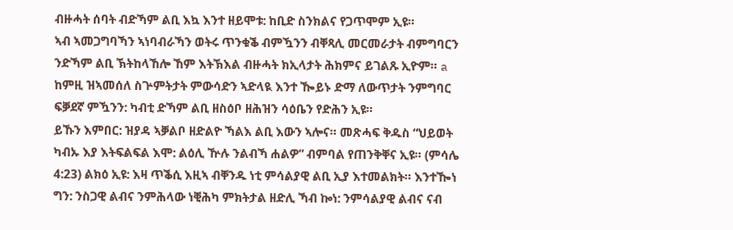ብዙሓት ሰባት ብድኻም ልቢ እኳ እንተ ዘይሞቱ: ከቢድ ስንክልና የጋጥሞም ኢዩ።
ኣብ ኣመጋግባኻን ኣነባብራኻን ወትሩ ጥንቁቕ ብምዃንን ብቐጻሊ መርመራታት ብምግባርን ንድኻም ልቢ ኽትከላኸሎ ኸም እትኽእል ብዙሓት ክኢላታት ሕክምና ይገልጹ ኢዮም። a ከምዚ ዝኣመሰለ ስጕምትታት ምውሳድን ኣድላዪ እንተ ዀይኑ ድማ ለውጥታት ንምግባር ፍቓደኛ ምዃንን: ካብቲ ድኻም ልቢ ዘስዕቦ ዘሕዝን ሳዕቤን የድሕን ኢዩ።
ይኹን እምበር: ዝያዳ ኣቓልቦ ዘድልዮ ኻልእ ልቢ እውን ኣሎና። መጽሓፍ ቅዱስ “ህይወት ካብኡ እያ እትፍልፍል እሞ: ልዕሊ ዅሉ ንልብኻ ሐልዎ” ብምባል የጠንቅቐና ኢዩ። (ምሳሌ 4:23) ልክዕ ኢዩ: እዛ ጥቕሲ እዚኣ ብቐንዱ ነቲ ምሳልያዊ ልቢ ኢያ እተመልክት። እንተዀነ ግን: ንስጋዊ ልብና ንምሕላው ነቒሕካ ምክትታል ዘድሊ ኻብ ኰነ: ንምሳልያዊ ልብና ናብ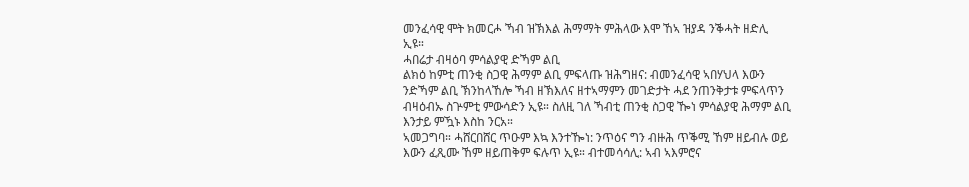መንፈሳዊ ሞት ክመርሖ ኻብ ዝኽእል ሕማማት ምሕላው እሞ ኸኣ ዝያዳ ንቕሓት ዘድሊ ኢዩ።
ሓበሬታ ብዛዕባ ምሳልያዊ ድኻም ልቢ
ልክዕ ከምቲ ጠንቂ ስጋዊ ሕማም ልቢ ምፍላጡ ዝሕግዘና: ብመንፈሳዊ ኣበሃህላ እውን ንድኻም ልቢ ኽንከላኸሎ ኻብ ዘኽእለና ዘተኣማምን መገድታት ሓደ ንጠንቅታቱ ምፍላጥን ብዛዕብኡ ስጕምቲ ምውሳድን ኢዩ። ስለዚ ገለ ኻብቲ ጠንቂ ስጋዊ ዀነ ምሳልያዊ ሕማም ልቢ እንታይ ምዃኑ እስከ ንርአ።
ኣመጋግባ። ሓሸርበሸር ጥዑም እኳ እንተዀነ: ንጥዕና ግን ብዙሕ ጥቕሚ ኸም ዘይብሉ ወይ እውን ፈጺሙ ኸም ዘይጠቅም ፍሉጥ ኢዩ። ብተመሳሳሊ: ኣብ ኣእምሮና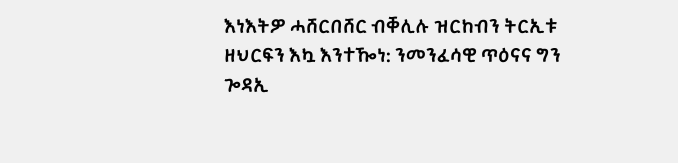እነእትዎ ሓሸርበሸር ብቐሊሉ ዝርከብን ትርኢቱ ዘህርፍን እኳ እንተዀነ: ንመንፈሳዊ ጥዕናና ግን ጐዳኢ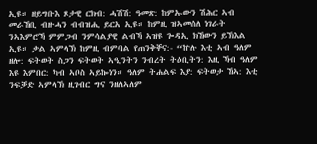ኢዩ። ዘይግቡእ ጾታዊ ርክብ: ሓሽሽ: ዓመጽ: ከምኡውን ሽሕር ኣብ መራኸቢ ብዙሓን ብብዝሒ ይርአ ኢዩ። ከምዚ ዝኣመሰለ ነገራት ንኣእምሮኻ ምምጋብ ንምሳልያዊ ልብኻ ኣዝዩ ጐዳኢ ክኸውን ይኽእል ኢዩ። ቃል ኣምላኽ ከምዚ ብምባል የጠንቅቐና:- “ኵሉ እቲ ኣብ ዓለም ዘሎ: ፍትወት ስጋን ፍትወት ኣዒንትን ንብረት ትዕቢትን: እዚ ኻብ ዓለም እዩ እምበር: ካብ ኣቦስ ኣይኰነን። ዓለም ትሐልፍ እያ: ፍትወታ ኸኣ: እቲ ንፍቓድ ኣምላኽ ዚገብር ግና ንዘለኣለም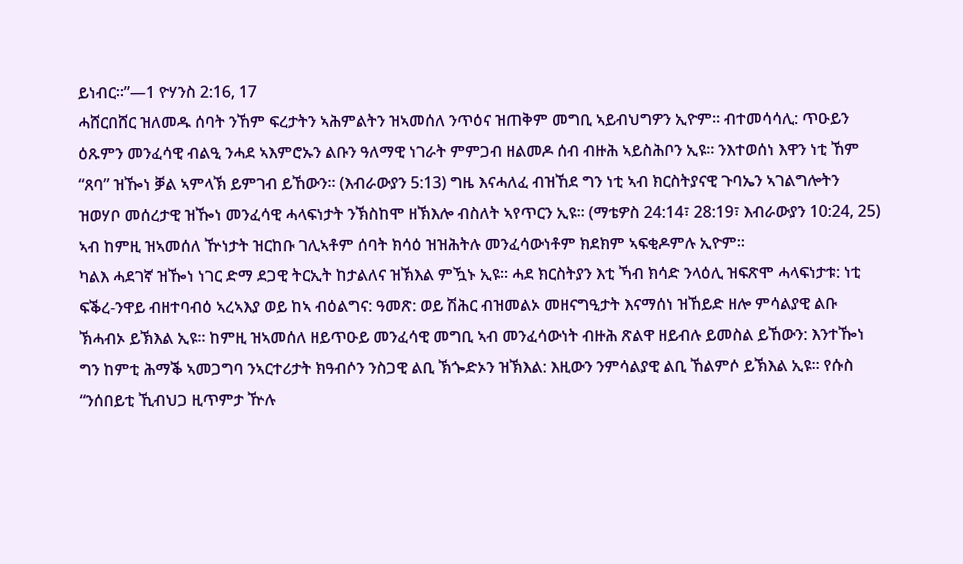ይነብር።”—1 ዮሃንስ 2:16, 17
ሓሸርበሸር ዝለመዱ ሰባት ንኸም ፍረታትን ኣሕምልትን ዝኣመሰለ ንጥዕና ዝጠቅም መግቢ ኣይብህግዎን ኢዮም። ብተመሳሳሊ: ጥዑይን ዕጹምን መንፈሳዊ ብልዒ ንሓደ ኣእምሮኡን ልቡን ዓለማዊ ነገራት ምምጋብ ዘልመዶ ሰብ ብዙሕ ኣይስሕቦን ኢዩ። ንእተወሰነ እዋን ነቲ ኸም “ጸባ” ዝዀነ ቓል ኣምላኽ ይምገብ ይኸውን። (እብራውያን 5:13) ግዜ እናሓለፈ ብዝኸደ ግን ነቲ ኣብ ክርስትያናዊ ጉባኤን ኣገልግሎትን ዝወሃቦ መሰረታዊ ዝዀነ መንፈሳዊ ሓላፍነታት ንኽስከሞ ዘኽእሎ ብስለት ኣየጥርን ኢዩ። (ማቴዎስ 24:14፣ 28:19፣ እብራውያን 10:24, 25) ኣብ ከምዚ ዝኣመሰለ ዅነታት ዝርከቡ ገሊኣቶም ሰባት ክሳዕ ዝዝሕትሉ መንፈሳውነቶም ክደክም ኣፍቂዶምሉ ኢዮም።
ካልእ ሓደገኛ ዝዀነ ነገር ድማ ደጋዊ ትርኢት ከታልለና ዝኽእል ምዃኑ ኢዩ። ሓደ ክርስትያን እቲ ኻብ ክሳድ ንላዕሊ ዝፍጽሞ ሓላፍነታቱ: ነቲ ፍቕረ-ንዋይ ብዘተባብዕ ኣረኣእያ ወይ ከኣ ብዕልግና: ዓመጽ: ወይ ሽሕር ብዝመልኦ መዘናግዒታት እናማሰነ ዝኸይድ ዘሎ ምሳልያዊ ልቡ ኽሓብኦ ይኽእል ኢዩ። ከምዚ ዝኣመሰለ ዘይጥዑይ መንፈሳዊ መግቢ ኣብ መንፈሳውነት ብዙሕ ጽልዋ ዘይብሉ ይመስል ይኸውን: እንተዀነ ግን ከምቲ ሕማቕ ኣመጋግባ ንኣርተሪታት ክዓብሶን ንስጋዊ ልቢ ኽጐድኦን ዝኽእል: እዚውን ንምሳልያዊ ልቢ ኸልምሶ ይኽእል ኢዩ። የሱስ “ንሰበይቲ ኺብህጋ ዚጥምታ ዅሉ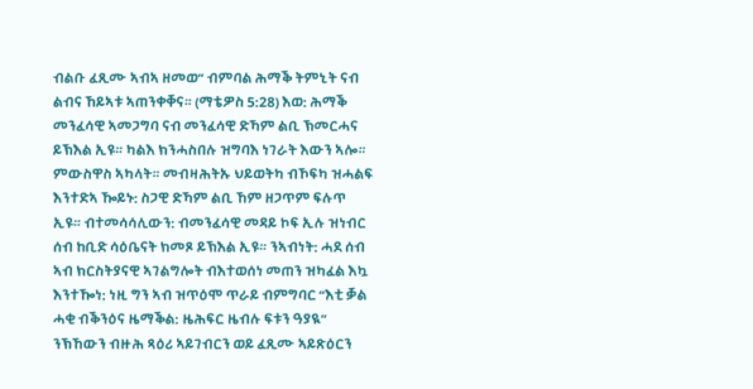ብልቡ ፈጺሙ ኣብኣ ዘመወ” ብምባል ሕማቕ ትምኒት ናብ ልብና ኸይኣቱ ኣጠንቀቐና። (ማቴዎስ 5:28) እወ: ሕማቕ መንፈሳዊ ኣመጋግባ ናብ መንፈሳዊ ድኻም ልቢ ኽመርሓና ይኽእል ኢዩ። ካልእ ክንሓስበሉ ዝግባእ ነገራት እውን ኣሎ።
ምውስዋስ ኣካላት። መብዛሕትኡ ህይወትካ ብኾፍካ ዝሓልፍ እንተድኣ ዀይኑ: ስጋዊ ድኻም ልቢ ኸም ዘጋጥም ፍሉጥ ኢዩ። ብተመሳሳሊውን: ብመንፈሳዊ መዳይ ኮፍ ኢሉ ዝነብር ሰብ ከቢድ ሳዕቤናት ክመጾ ይኽእል ኢዩ። ንኣብነት: ሓደ ሰብ ኣብ ክርስትያናዊ ኣገልግሎት ብእተወሰነ መጠን ዝካፈል እኳ እንተዀነ: ነዚ ግን ኣብ ዝጥዕሞ ጥራይ ብምግባር “እቲ ቓል ሓቂ ብቕንዕና ዜማቕል: ዜሕፍር ዜብሉ ፍቱን ዓያዪ” ንኽኸውን ብዙሕ ጻዕሪ ኣይገብርን ወይ ፈጺሙ ኣይጽዕርን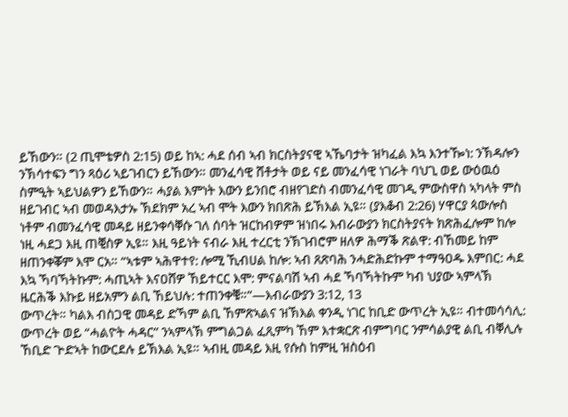ይኸውን። (2 ጢሞቴዎስ 2:15) ወይ ከኣ: ሓደ ሰብ ኣብ ክርስትያናዊ ኣኼባታት ዝካፈል እኳ እንተዀነ: ንኽዳሎን ንኽሳተፍን ግን ጻዕሪ ኣይገብርን ይኸውን። መንፈሳዊ ሸቶታት ወይ ናይ መንፈሳዊ ነገራት ባህጊ ወይ ውዕዉዕ ስምዒት ኣይህልዎን ይኸውን። ሓያል እምነት እውን ይንበሮ ብዘየገድስ ብመንፈሳዊ መገዲ ምውስዋስ ኣካላት ምስ ዘይገብር ኣብ መወዳእታኡ ኽደክም አረ ኣብ ሞት እውን ክበጽሕ ይኽእል ኢዩ። (ያእቆብ 2:26) ሃዋርያ ጳውሎስ ነቶም ብመንፈሳዊ መዳይ ዘይንቀሳቐሱ ገለ ሰባት ዝርከብዎም ዝነበሩ እብራውያን ክርስትያናት ክጽሕፈሎም ከሎ ነዚ ሓደጋ እዚ ጠቒስዎ ኢዩ። እዚ ዓይነት ናብራ እዚ ተረርቲ ንኽገብሮም ዘለዎ ሕማቕ ጽልዋ: ብኸመይ ከም ዘጠንቀቖም እሞ ርአ። “ኣቱም ኣሕዋተየ: ሎሚ ኺብሀል ከሎ: ኣብ ጸጽባሕ ንሓድሕድኩም ተማዓዐዱ እምበር: ሓደ እኳ ኻባኻትኩም: ሓጢኣት እናዐሸዎ ኸይተርር እሞ: ምናልባሽ ኣብ ሓደ ኻባኻትኩም ካብ ህያው ኣምላኽ ዜርሕቕ እኩይ ዘይአምን ልቢ ኸይህሉ: ተጠንቀቑ።”—እብራውያን 3:12, 13
ውጥረት። ካልእ ብስጋዊ መዳይ ድኻም ልቢ ኸምጽኣልና ዝኽእል ቀንዲ ነገር ከቢድ ውጥረት ኢዩ። ብተመሳሳሊ: ውጥረት ወይ “ሓልዮት ሓዳር” ንኣምላኽ ምግልጋል ፈጺምካ ኸም እተቋርጽ ብምግባር ንምሳልያዊ ልቢ ብቐሊሉ ኸቢድ ጕድኣት ከውርደሉ ይኽእል ኢዩ። ኣብዚ መዳይ እዚ የሱስ ከምዚ ዝስዕብ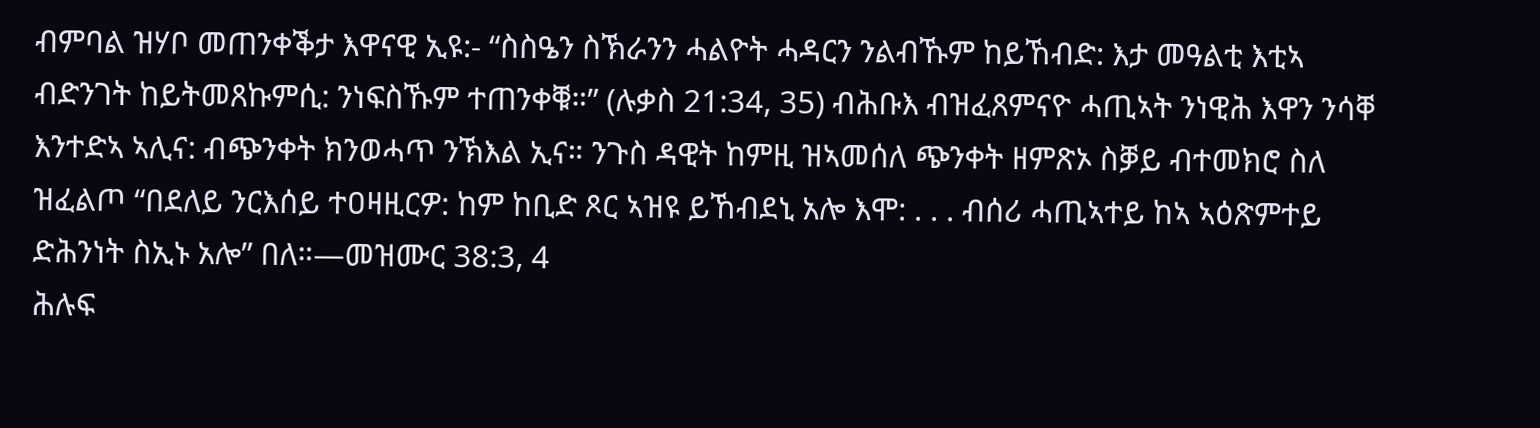ብምባል ዝሃቦ መጠንቀቕታ እዋናዊ ኢዩ:- “ስስዔን ስኽራንን ሓልዮት ሓዳርን ንልብኹም ከይኸብድ: እታ መዓልቲ እቲኣ ብድንገት ከይትመጸኩምሲ: ንነፍስኹም ተጠንቀቑ።” (ሉቃስ 21:34, 35) ብሕቡእ ብዝፈጸምናዮ ሓጢኣት ንነዊሕ እዋን ንሳቐ እንተድኣ ኣሊና: ብጭንቀት ክንወሓጥ ንኽእል ኢና። ንጉስ ዳዊት ከምዚ ዝኣመሰለ ጭንቀት ዘምጽኦ ስቓይ ብተመክሮ ስለ ዝፈልጦ “በደለይ ንርእሰይ ተዐዛዚርዎ: ከም ከቢድ ጾር ኣዝዩ ይኸብደኒ አሎ እሞ: . . . ብሰሪ ሓጢኣተይ ከኣ ኣዕጽምተይ ድሕንነት ስኢኑ አሎ” በለ።—መዝሙር 38:3, 4
ሕሉፍ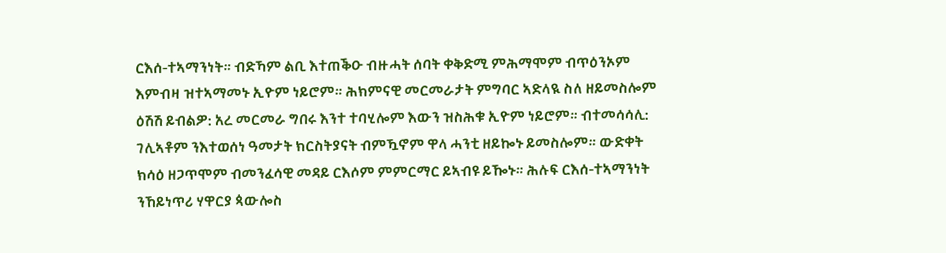ርእሰ-ተኣማንነት። ብድኻም ልቢ እተጠቕዑ ብዙሓት ሰባት ቀቅድሚ ምሕማሞም ብጥዕንኦም እምብዛ ዝተኣማመኑ ኢዮም ነይሮም። ሕክምናዊ መርመራታት ምግባር ኣድላዪ ስለ ዘይመስሎም ዕሽሽ ይብልዎ: አረ መርመራ ግበሩ እንተ ተባሂሎም እውን ዝስሕቁ ኢዮም ነይሮም። ብተመሳሳሊ: ገሊኣቶም ንእተወሰነ ዓመታት ክርስትያናት ብምዃኖም ዋላ ሓንቲ ዘይኰኑ ይመስሎም። ውድቀት ክሳዕ ዘጋጥሞም ብመንፈሳዊ መዳይ ርእሶም ምምርማር ይኣብዩ ይዀኑ። ሕሉፍ ርእሰ-ተኣማንነት ንኸይነጥሪ ሃዋርያ ጳውሎስ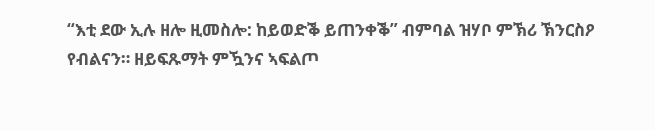“እቲ ደው ኢሉ ዘሎ ዚመስሎ: ከይወድቕ ይጠንቀቕ” ብምባል ዝሃቦ ምኽሪ ኽንርስዖ የብልናን። ዘይፍጹማት ምዃንና ኣፍልጦ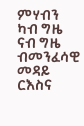ምሃብን ካብ ግዜ ናብ ግዜ ብመንፈሳዊ መዳይ ርእስና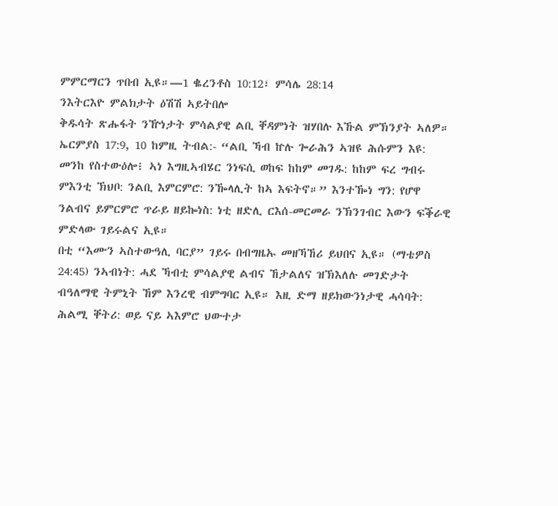ምምርማርን ጥበብ ኢዩ።—1 ቈረንቶስ 10:12፣ ምሳሌ 28:14
ንእትርእዮ ምልክታት ዕሽሽ ኣይትበሎ
ቅዱሳት ጽሑፋት ንዅነታት ምሳልያዊ ልቢ ቐዳምነት ዝሃበሉ እኹል ምኽንያት ኣለዎ። ኤርምያስ 17:9, 10 ከምዚ ትብል:- “ልቢ ኻብ ኵሉ ጐራሕን ኣዝዩ ሕሱምን እዩ: መንከ የስተውዕሎ፧ ኣነ እግዚኣብሄር ንነፍሲ ወከፍ ከከም መገዱ: ከከም ፍረ ግብሩ ምእንቲ ኽህቦ: ንልቢ እምርምሮ: ንዀላሊት ከኣ እፍትኖ።” እንተዀነ ግን: የሆዋ ንልብና ይምርምሮ ጥራይ ዘይኰነስ: ነቲ ዘድሊ ርእሰ-መርመራ ንኽንገብር እውን ፍቕራዊ ምድላው ገይሩልና ኢዩ።
በቲ “እሙን ኣስተውዓሊ ባርያ” ገይሩ በብግዜኡ መዘኻኸሪ ይህበና ኢዩ። (ማቴዎስ 24:45) ንኣብነት: ሓደ ኻብቲ ምሳልያዊ ልብና ኸታልለና ዝኽእለሉ መገድታት ብዓለማዊ ትምኒት ኸም እንረዊ ብምግባር ኢዩ። እዚ ድማ ዘይክውንነታዊ ሓሳባት: ሕልሚ ቐትሪ: ወይ ናይ ኣእምሮ ህውተታ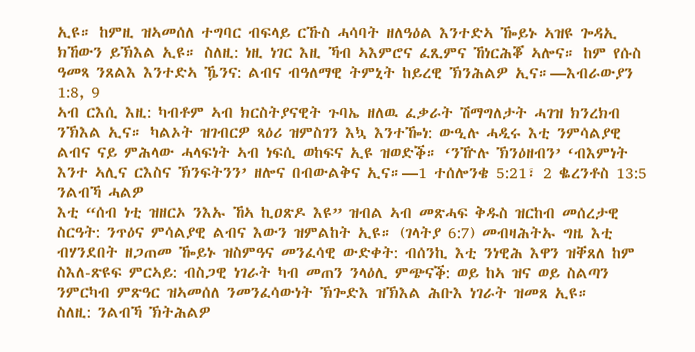ኢዩ። ከምዚ ዝኣመሰለ ተግባር ብፍላይ ርኹስ ሓሳባት ዘለዓዕል እንተድኣ ዀይኑ ኣዝዩ ጐዳኢ ክኸውን ይኽእል ኢዩ። ስለዚ: ነዚ ነገር እዚ ኻብ ኣእምሮና ፈጺምና ኸነርሕቖ ኣሎና። ከም የሱስ ዓመጻ ንጸልእ እንተድኣ ዄንና: ልብና ብዓለማዊ ትምኒት ከይረዊ ኽንሕልዎ ኢና።—እብራውያን 1:8, 9
ኣብ ርእሲ እዚ: ካብቶም ኣብ ክርስትያናዊት ጉባኤ ዘለዉ ፈቃራት ሽማግለታት ሓገዝ ክንረክብ ንኽእል ኢና። ካልኦት ዝገብርዎ ጻዕሪ ዝምስገን እኳ እንተዀነ: ውዒሉ ሓዲሩ እቲ ንምሳልያዊ ልብና ናይ ምሕላው ሓላፍነት ኣብ ነፍሲ ወከፍና ኢዩ ዝወድቕ። ‘ንዅሉ ኽንዕዘብን’ ‘ብእምነት እንተ ኣሊና ርእስና ኽንፍትንን’ ዘሎና በብውልቅና ኢና።—1 ተሰሎንቄ 5:21፣ 2 ቈረንቶስ 13:5
ንልብኻ ሓልዎ
እቲ “ሰብ ነቲ ዝዘርኦ ንእኡ ኸኣ ኪዐጽዶ እዩ” ዝብል ኣብ መጽሓፍ ቅዱስ ዝርከብ መሰረታዊ ስርዓት: ንጥዕና ምሳልያዊ ልብና እውን ዝምልከት ኢዩ። (ገላትያ 6:7) መብዛሕትኡ ግዜ እቲ ብሃንደበት ዘጋጠመ ዀይኑ ዝስምዓና መንፈሳዊ ውድቀት: ብሰንኪ እቲ ንነዊሕ እዋን ዝቐጸለ ከም ስእለ-ጽዩፍ ምርኣይ: ብስጋዊ ነገራት ካብ መጠን ንላዕሊ ምጭናቕ: ወይ ከኣ ዝና ወይ ስልጣን ንምርካብ ምጽዓር ዝኣመሰለ ንመንፈሳውነት ኽጐድእ ዝኽእል ሕቡእ ነገራት ዝመጸ ኢዩ።
ስለዚ: ንልብኻ ኽትሕልዎ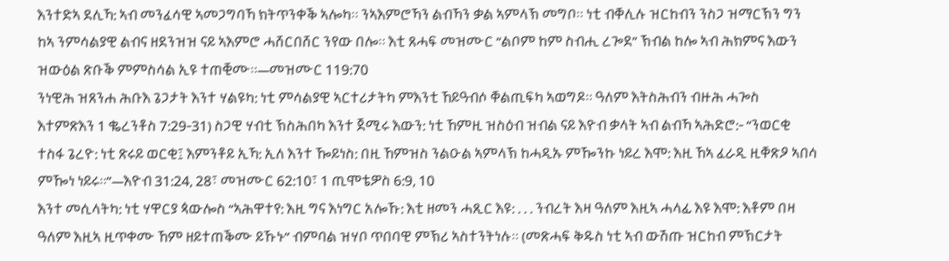እንተድኣ ደሊኻ: ኣብ መንፈሳዊ ኣመጋግባኻ ክትጥንቀቕ ኣሎካ። ንኣእምሮኻን ልብኻን ቃል ኣምላኽ መግቦ። ነቲ ብቐሊሉ ዝርከብን ንስጋ ዝማርኽን ግን ከኣ ንምሳልያዊ ልብና ዘደንዝዝ ናይ ኣእምሮ ሓሸርበሸር ንየው በሎ። እቲ ጸሓፍ መዝሙር “ልቦም ከም ስብሒ ረጐደ” ኽብል ከሎ ኣብ ሕክምና እውን ዝውዕል ጽቡቕ ምምስሳል ኢዩ ተጠቒሙ።—መዝሙር 119:70
ንነዊሕ ዝጸንሐ ሕቡእ ጌጋታት እንተ ሃልዩካ: ነቲ ምሳልያዊ ኣርተሪታትካ ምእንቲ ኸይዓብሶ ቐልጢፍካ ኣወግዶ። ዓለም እትስሕብን ብዙሕ ሓጐስ እተምጽእን 1 ቈረንቶስ 7:29-31) ስጋዊ ሃብቲ ኽስሕበካ እንተ ጀሚሩ እውን: ነቲ ኸምዚ ዝስዕብ ዝብል ናይ እዮብ ቃላት ኣብ ልብኻ ኣሕድሮ:- “ንወርቂ ተስፋ ጌረዮ: ነቲ ጽሩይ ወርቂ፤ እምንቶይ ኢኻ: ኢለ እንተ ዀይነስ: በዚ ኸምዝስ ንልዑል ኣምላኽ ከሓዲኡ ምዀንኩ ነይረ እሞ: እዚ ኸኣ ፈራዲ ዚቐጽዖ ኣበሳ ምዀነ ነይሩ።”—እዮብ 31:24, 28፣ መዝሙር 62:10፣ 1 ጢሞቴዎስ 6:9, 10
እንተ መሲላትካ: ነቲ ሃዋርያ ጳውሎስ “ኣሕዋተየ: እዚ ግና እነግር አሎኹ: እቲ ዘመን ሓጺር እዩ: . . . ንብረት እዛ ዓለም እዚኣ ሓላፊ እዩ እሞ: እቶም በዛ ዓለም እዚኣ ዚጥቀሙ ኸም ዘይተጠቕሙ ይኹኑ” ብምባል ዝሃቦ ጥበባዊ ምኽሪ ኣስተንትነሉ። (መጽሓፍ ቅዱስ ነቲ ኣብ ውሽጡ ዝርከብ ምኽርታት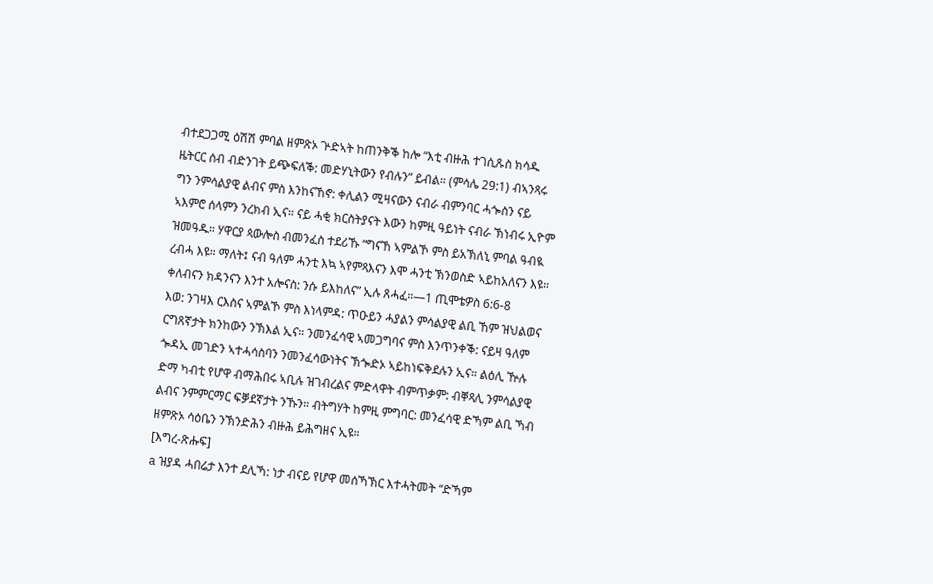ብተደጋጋሚ ዕሽሽ ምባል ዘምጽኦ ጕድኣት ከጠንቅቕ ከሎ “እቲ ብዙሕ ተገሲጹስ ክሳዱ ዜትርር ሰብ ብድንገት ይጭፍለቕ: መድሃኒትውን የብሉን” ይብል። (ምሳሌ 29:1) ብኣንጻሩ ግን ንምሳልያዊ ልብና ምስ እንከናኸኖ: ቀሊልን ሚዛናውን ናብራ ብምንባር ሓጐስን ናይ ኣእምሮ ሰላምን ንረክብ ኢና። ናይ ሓቂ ክርስትያናት እውን ከምዚ ዓይነት ናብራ ኽነብሩ ኢዮም ዝመዓዱ። ሃዋርያ ጳውሎስ ብመንፈስ ተደሪኹ “ግናኸ ኣምልኾ ምስ ይአኽለኒ ምባል ዓብዪ ረብሓ እዩ። ማለት፤ ናብ ዓለም ሓንቲ እኳ ኣየምጻእናን እሞ ሓንቲ ኽንወስድ ኣይከአለናን እዩ። ቀለብናን ክዳንናን እንተ አሎናስ: ንሱ ይእከለና” ኢሉ ጸሓፈ።—1 ጢሞቴዎስ 6:6-8
እወ: ንገዛእ ርእስና ኣምልኾ ምስ እነላምዳ: ጥዑይን ሓያልን ምሳልያዊ ልቢ ኸም ዝህልወና ርግጸኛታት ክንከውን ንኽእል ኢና። ንመንፈሳዊ ኣመጋግባና ምስ እንጥንቀቕ: ናይዛ ዓለም ጐዳኢ መገድን ኣተሓሳስባን ንመንፈሳውነትና ኽጐድኦ ኣይከነፍቅደሉን ኢና። ልዕሊ ዅሉ ድማ ካብቲ የሆዋ ብማሕበሩ ኣቢሉ ዝገብረልና ምድላዋት ብምጥቃም: ብቐጻሊ ንምሳልያዊ ልብና ንምምርማር ፍቓደኛታት ንኹን። ብትግሃት ከምዚ ምግባር: መንፈሳዊ ድኻም ልቢ ኻብ ዘምጽኦ ሳዕቤን ንኽንድሕን ብዙሕ ይሕግዘና ኢዩ።
[እግረ-ጽሑፍ]
a ዝያዳ ሓበሬታ እንተ ደሊኻ: ነታ ብናይ የሆዋ መሰኻኽር እተሓትመት “ድኻም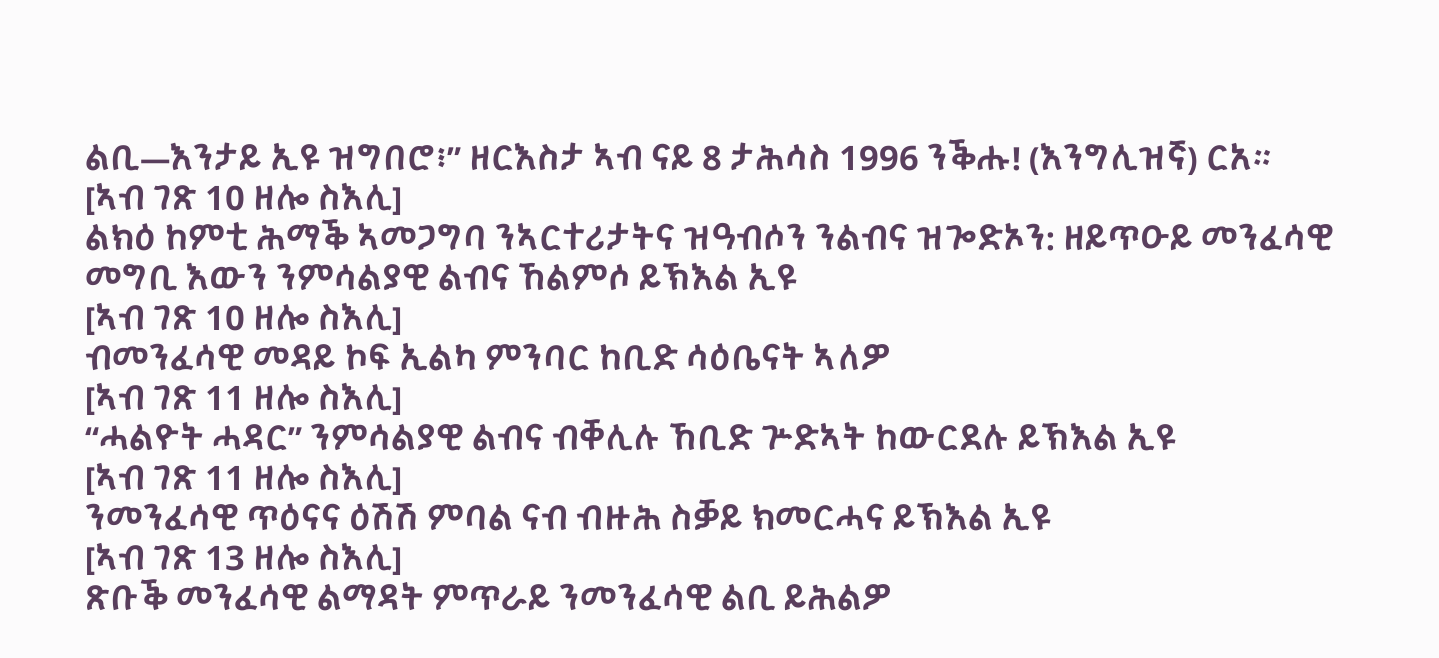ልቢ—እንታይ ኢዩ ዝግበሮ፧” ዘርእስታ ኣብ ናይ 8 ታሕሳስ 1996 ንቕሑ! (እንግሊዝኛ) ርአ።
[ኣብ ገጽ 10 ዘሎ ስእሊ]
ልክዕ ከምቲ ሕማቕ ኣመጋግባ ንኣርተሪታትና ዝዓብሶን ንልብና ዝጐድኦን: ዘይጥዑይ መንፈሳዊ መግቢ እውን ንምሳልያዊ ልብና ኸልምሶ ይኽእል ኢዩ
[ኣብ ገጽ 10 ዘሎ ስእሊ]
ብመንፈሳዊ መዳይ ኮፍ ኢልካ ምንባር ከቢድ ሳዕቤናት ኣለዎ
[ኣብ ገጽ 11 ዘሎ ስእሊ]
“ሓልዮት ሓዳር” ንምሳልያዊ ልብና ብቐሊሉ ኸቢድ ጕድኣት ከውርደሉ ይኽእል ኢዩ
[ኣብ ገጽ 11 ዘሎ ስእሊ]
ንመንፈሳዊ ጥዕናና ዕሽሽ ምባል ናብ ብዙሕ ስቓይ ክመርሓና ይኽእል ኢዩ
[ኣብ ገጽ 13 ዘሎ ስእሊ]
ጽቡቕ መንፈሳዊ ልማዳት ምጥራይ ንመንፈሳዊ ልቢ ይሕልዎ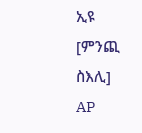ኢዩ
[ምንጪ ስእሊ]
AP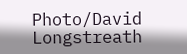Photo/David Longstreath